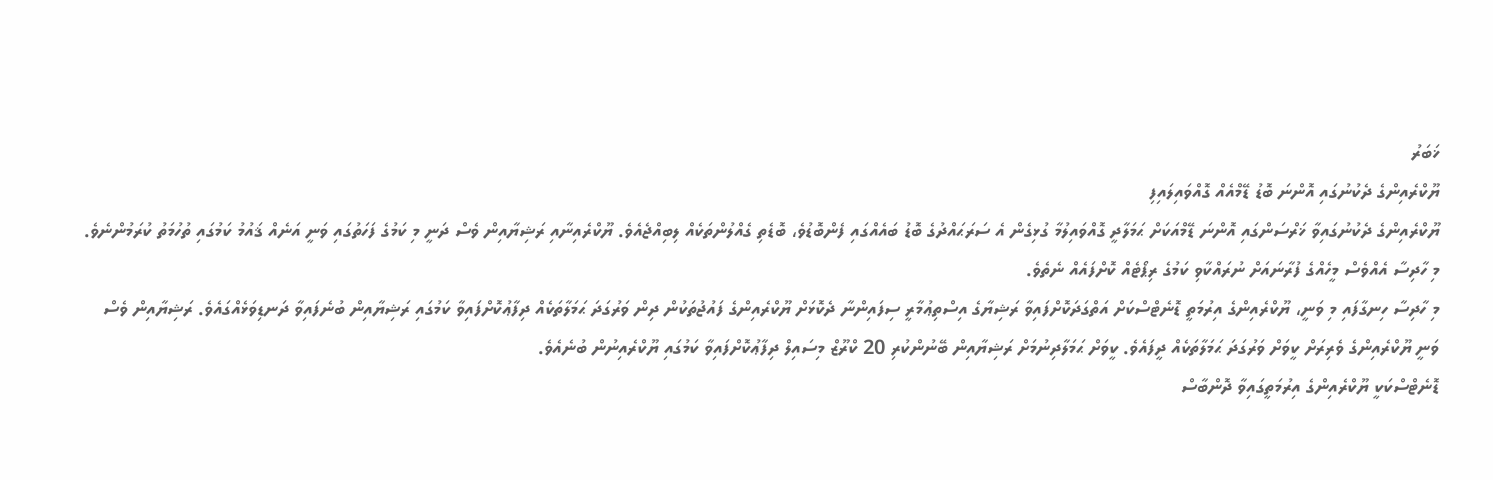ޚަބަރު
ޔޫކްރެއިންގެ ދެކުނުގައި އޮންނަ ބޮޑު ޑޭމްއެއް ގޮއްވައިލައިފި
ޔޫކްރެއިންގެ ދެކުނުގައިވާ ޚަރްސަންގައި އޮންނަ ޑޭމްއަކަށް ޙަމަލާދީ ގޮއްވައިލުމާ ގުޅިގެން އެ ސަރަޙައްދުގެ ބޮޑު ބައެއްގައި ފެންބޮޑުވެ، ބޮޑެތި ގެއްލުންތަކެއް ލިބިއްޖެއެވެ. ޔޫކްރެއިނާއި ރަޝިޔާއިން ވެސް ދަނީ މި ކަމުގެ ފަހަތުގައި ވަނީ އަނެއް ޤައުމު ކަމުގައި ތުހުމަތު ކުރަމުންނެވެ. މި ހާދިސާ އެއްވެސް މީހެއްގެ ފުރާނައަށް ނުރައްކާވި ކަމުގެ ރިޕޯޓެއް ކޮށްފައެއް ނެތެވެ.
މި ހާދިސާ ހިނގާފައި މި ވަނީ، ޔޫކްރެއިންގެ އިރުމަތީ ޑޮނެޓްސްކަށް އަތްގަދަކޮށްފައިވާ ރަޝިޔާގެ އިސްތިޢުމާރީ ސިފައިންނާ ދެކޮޅަށް ޔޫކްރެއިންގެ ފައުޖުތަކުން ދިން ވަރުގަދަ ޙަމަލާތަކެއް ދިފާޢުކޮށްފައިވާ ކަމުގައި ރަޝިޔާއިން ބުނެފައިވާ ދަނޑިވަޅެއްގައެވެ. ރަޝިޔާއިން ވެސް ވަނީ ޔޫކްރެއިންގެ ވެރިރަށް ކީވަށް ވަރުގަދަ ޙަމަލާތަކެއް ދީފައެވެ. ކީވަށް ޙަމަލާދިނުމަށް ރަޝިޔާއިން ބޭނުންކުރި 20 ކްރޫޒް މިސައިލް ދިފާޢުކޮށްފައިވާ ކަމުގައި ޔޫކްރެއިނުން ބުނެއެވެ.
ޑޮނެޓްސްކަކީ ޔޫކްރެއިންގެ އިރުމަތީގައިވާ ދޮންބާސް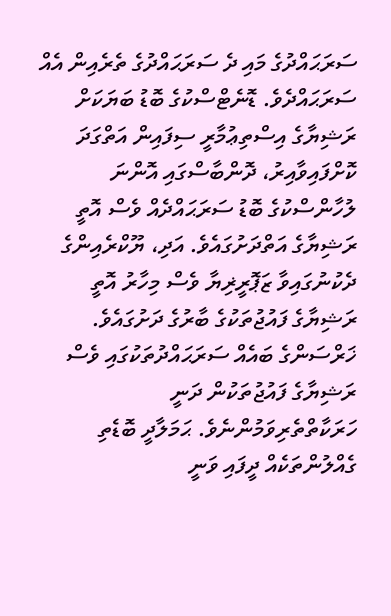ސަރަޙައްދުގެ މައި ދެ ސަރަޙައްދުގެ ތެރެއިން އެއް ސަރަޙައްދެވެ. ޑޮނެޓްސްކުގެ ބޮޑު ބަޔަކަށް ރަޝިޔާގެ އިސްތިޢުމާރީ ސިފައިން އަތްގަދަ ކޮށްފައިވާއިރު، ދޮންބާސްގައި އޮންނަ ލުހާންސްކުގެ ބޮޑު ސަރަޙައްދެއް ވެސް އޮތީ ރަޝިޔާގެ އަތްދަށުގައެވެ. އަދި، ޔޫކްރެއިންގެ ދެކުނުގައިވާ ޒަޕޮރީޜިޔާ ވެސް މިހާރު އޮތީ ރަޝިޔާގެ ފައުޖުތަކުގެ ބާރުގެ ދަށުގައެވެ.
ޚަރްސަންގެ ބައެއް ސަރަޙައްދުތަކުގައި ވެސް ރަޝިޔާގެ ފައުޖުތަކުން ދަނީ ހަރަކާތްތެރިވަމުންނެވެ. ޙަމަލާދީ ބޮޑެތި ގެއްލުންތަކެއް ދީފައި ވަނީ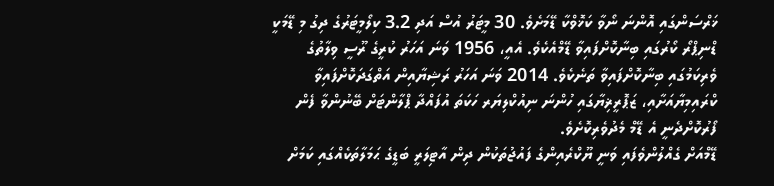ޚަރްސަންގައި އޮންނަ ނޯވާ ކަޚޮވްކާ ޑޭމަށެވެ. 30 މީޓަރު އުސް އަދި 3.2 ކިލޯމީޓަރުގެ ދިގު މި ޑޭމަކީ ޑްނިޕްރޯ ކޯރުގައި ބިނާކޮށްފައިވާ ޑޭމްއެކެވެ. އެއީ، 1956 ވަނަ އަހަރު ކުރީގެ ރޫސީ ވިލާތުގެ ވެރިކަމުގައި ބިނާކޮށްފައިވާ ތަނެކެވެ. 2014 ވަނަ އަހަރު ރަޝިޔާއިން އަތްގަދަކޮށްފައިވާ ކްރައިމިޔާއަށާއި، ޒަޕޮރީޜިޔާގައި ހުންނަ ނިއުކްލިޔަރ ހަކަތަ އުފައްދާ ޕްލާންޓަށް ބޭނުންވާ ފެން ފޯރުކޮށްދެނީ އެ ޑޭމް މެދުވެރިކޮށެވެ.
ޑޭމްއަށް ގެއްލުންވެފައި ވަނީ ޔޫކްރެއިންގެ ފައުޖުތަކުން ދިން އާޓިލަރީ ބަޑީގެ ޙަމަލާތަކެއްގައި ކަމަށް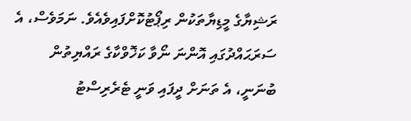ރަޝިޔާގެ މީޑިޔާތަކުން ރިޕޯޓުކޮށްފައިވެއެވެ. ނަމަވެސް، އެ ސަރަޙައްދުގައި އޮންނަ ނޯވާ ކަޚޮވްކާގެ ރައްޔިތުން ބުނަނީ، އެ ތަނަށް ދީފައި ވަނީ ޓެރެރިސްޓު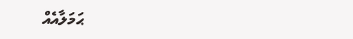ޙަމަލާއެއް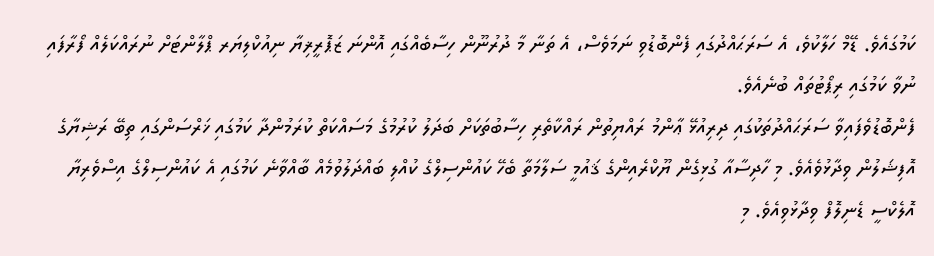ކަމުގައެވެ. ޑޭމް ހަލާކުވެ، އެ ސަރަޙައްދުގައި ފެންބޮޑުވި ނަމަވެސް، އެ ތަނާ މާ ދުރުނޫން ހިސާބެއްގައި އޮންނަ ޒަޕޮރީޜިޔާ ނިއުކްލިޔަރ ޕްލާންޓަށް ނުރައްކަލެއް ފޯރާފައި ނުވާ ކަމުގައި ރިޕޯޓުތައް ބުނެއެވެ.
ފެންބޮޑުވެފައިވާ ސަރަޙައްދުތަކުގައި ދިރިއުޅޭ ޢާންމު ރައްޔިތުން ރައްކާތެރި ހިސާބުތަކަށް ބަދަލު ކުރުމުގެ މަސައްކަތް ކުރަމުންދާ ކަމުގައި ޚަރްސަންގައި ތިބޭ ރަޝިޔާގެ އޮފިޝަލުން ވިދާޅުވެއެވެ. މި ހާދިސާއާ ގުޅިގެން ޔޫކްރެއިންގެ ޤައުމީ ސަލާމަތާ ބެހޭ ކައުންސިލްގެ ކުއްލި ބައްދަލުވުމެއް ބާއްވާނެ ކަމުގައި އެ ކައުންސިލްގެ އިސްވެރިޔާ އޮލެކްސީ ޑެނިލޮފް ވިދާޅުވިއެވެ. މި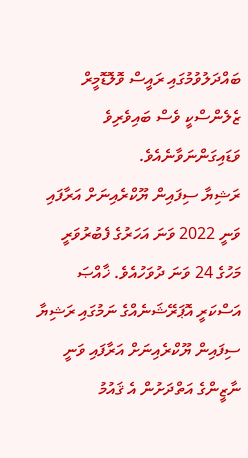ބައްދަލުވުމުގައި ރައީސް ވޮލޮޑޮމީރް ޒެލެންސްކީ ވެސް ބައިވެރިވެ ވަޑައިގަންނަވާނެއެވެ.
ރަޝިޔާ ސިފައިން ޔޫކްރެއިނަށް އަރާފައި ވަނީ 2022 ވަނަ އަހަރުގެ ފެބުރުވަރީ މަހުގެ 24 ވަނަ ދުވަހުއެވެ. ޚާއްޞަ އަސްކަރީ އޮޕަރޭޝަނެއްގެ ނަމުގައި ރަޝިޔާ ސިފައިން ޔޫކްރެއިނަށް އަރާފައި ވަނީ ނާޒީންގެ އަތްދަށުން އެ ޤައުމު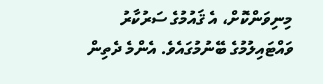މިނިވަންކޮށް، އެ ޤައުމުގެ ސަރުކާރު ވައްޓައިލުމުގެ ބޭނުމުގައެވެ. އެންމެ ދެތިން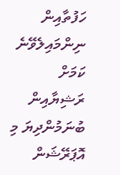ހަފުތާއިން ނިންމައިލެވޭނެ ކަމަށް ރަޝިޔާއިން ބުނަމުންދިޔަ މި އޮޕަރޭޝަން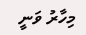މިހާރު ވަނީ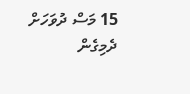15 މަސް ދުވަހަށް ދެމިގެން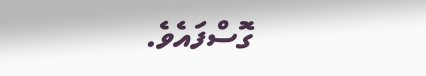ގޮސްފައެވެ.